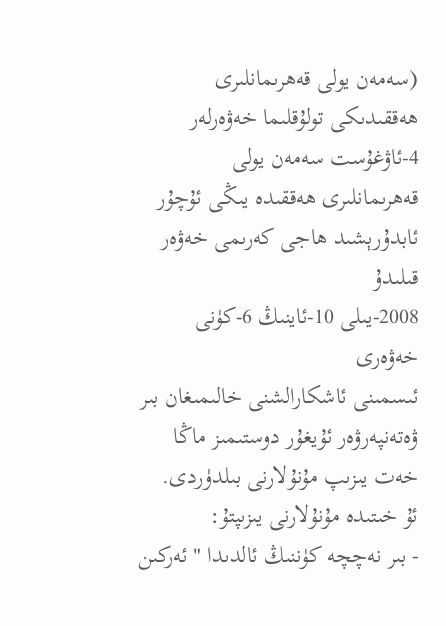(سەمەن يولى قەھرىمانلىرى ھەققىدىكى تولۇقلىما خەۋەرلەر
4-ئاۋغۇست سەمەن يولى قەھرىمانلىرى ھەققىدە يىڭى ئۇچۇر
ئابدۇرېشىد ھاجى كەرىمى خەۋەر قىلىدۇ
2008-يىلى 10-ئاينىڭ 6-كۈنى خەۋەرى
ئىسمىنى ئاشكارالشنى خالىمىغان بىر ۋەتەنپەرۋەر ئۇيغۇر دوستىمىز ماڭا خەت يىزىپ مۇنۇلارنى بىلدۈردى.
ئۇ خىتىدە مۇنۇلارنى يىزىپتۇ:
- بىر نەچچە كۈننىڭ ئالدىدا " ئەركىن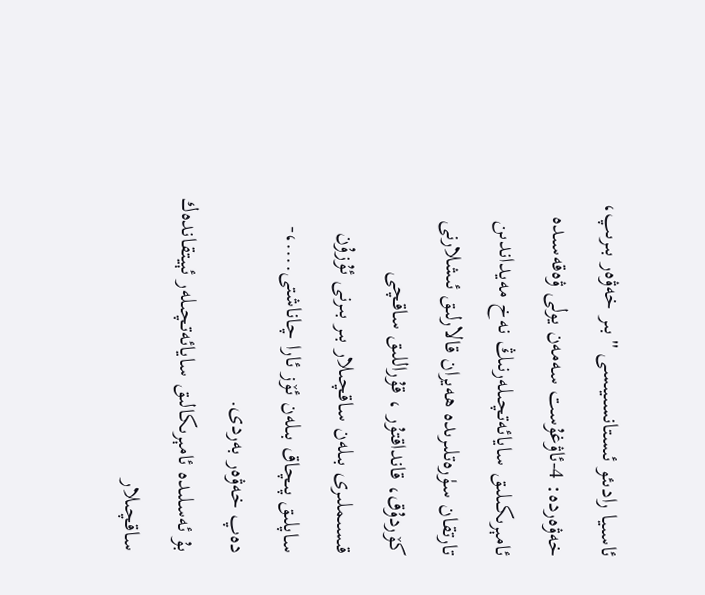ئاسىيا رادىئو ئىستانسىيىسى '' بىر خەۋەر بىرىپ، خەۋەردە: 4-ئاۋغۇست سەمەن يولى ۋەقەسىدە ئامېرىكىلىق سايائەتچىلەرنىڭ نەخ مەيداندىن تارتقان سۈرەتلىرىدە ھەيران قالارلىق ئىشلارنى كۆردۇق، قانداقتۇر ، قۇراللىق ساقچى قىسىملىرى بىلەن ساقچىلار بىر بىرنى ئۇزۇن ساپلىق پىچاق بىلەن ئۆز ئارا چاناشتى....،- دەپ خەۋەر بەردى.
بۇ ئەسلىدە ئامېرىكالىق سايائەتچىلەر ئېيتقاندەك ساقچىلار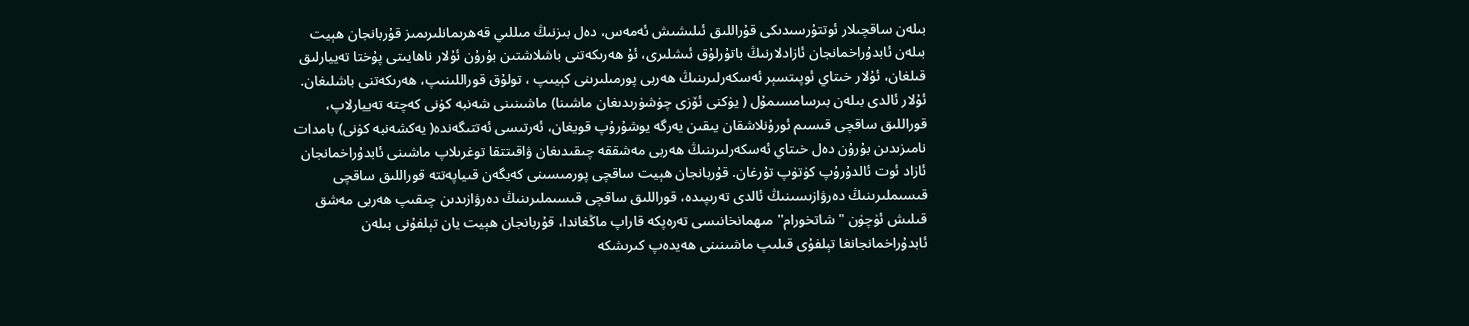بىلەن ساقچىلار ئوتتۇرسىدىكى قۇراللىق ئىلىشىش ئەمەس، دەل بىزنىڭ مىللىي قەھرىمانلىرىمىز قۇربانجان ھېيت بىلەن ئابدۇراخمانجان ئازادلارنىڭ باتۇرلۇق ئىشلىرى، ئۇ ھەرىكەتنى باشلاشتىن بۇرۇن ئۇلار ناھايىتى پۇختا تەييارلىق قىلغان، ئۇلار خىتاي ئوپىتسېر ئەسكەرلىرىنىڭ ھەربى پورمىلىرىنى كېيىپ ، تولۇق قوراللىنىپ، ھەرىكەتنى باشلىغان. ئۇلار ئالدى بىلەن بىرسامسىمۇل ( يۈكنى ئۆزى چۈشۈرىدىغان ماشىنا) ماشىنىنى شەنبە كۈنى كەچتە تەييارلاپ، قوراللىق ساقچى قىسىم ئورۇنلاشقان يىقىن يەرگە يوشۇرۇپ قويغان، ئەرتىسى ئەتتىگەندە( يەكشەنبە كۈنى) بامدات نامىزىدىن بۇرۇن دەل خىتاي ئەسكەرلىرىنىڭ ھەربى مەشققە چىقىدىغان ۋاقىتتقا توغرىلاپ ماشىنى ئابدۇراخمانجان ئازاد ئوت ئالدۇرۇپ كۈتۈپ تۇرغان. قۇربانجان ھېيت ساقچى پورمىسىنى كەيگەن قىياپەتتە قوراللىق ساقچى قىسىملىرىنىڭ دەرۋازىسىنىڭ ئالدى تەرىپىدە، قوراللىق ساقچى قىسىملىرىنىڭ دەرۋازىدىن چىقىپ ھەربى مەشق قىلىش ئۈچۈن " شاتخورام'' مىھمانخانىسى تەرەپكە قاراپ ماڭغاندا، قۇربانجان ھېيت يان تېلفۇنى بىلەن ئابدۇراخمانجانغا تېلفۇى قىلىپ ماشىنىنى ھەيدەپ كىرىشكە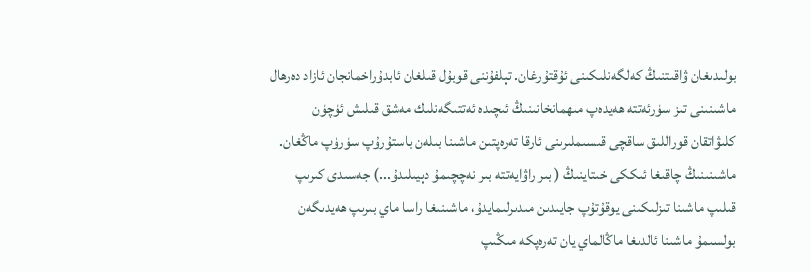بولىدىغان ۋاقىتنىڭ كەلگەنلىكىنى ئۇقتۇرغان. تېلفۇننى قوبۇل قىلغان ئابدۇراخمانجان ئازاد دەرھال ماشىنىنى تىز سۈرئەتتە ھەيدەپ مىھمانخانىنىڭ ئىچىدە ئەتتىگەنلىك مەشق قىلىش ئۈچۈن كلىۋاتقان قوراللىق ساقچى قىسىملىرىنى ئارقا تەرەپتىن ماشىنا بىلەن باستۇرۇپ سۈرۈپ ماڭغان. ماشىنىنىڭ چاقىغا ئىككى خىتاينىڭ ( بىر راۋايەتتە بىر نەچچىمۇ دېيىلىدۇ...) جەسىدى كىرىپ قىلىپ ماشىنا تىزلىكىنى يوقۇتۇپ جايىدىن مىدىرلىمايدۇ، ماشىنىغا راسا ماي بىرىپ ھەيدىگەن بولسىمۇ ماشىنا ئالدىغا ماڭالماي يان تەرەپكە مىڭىپ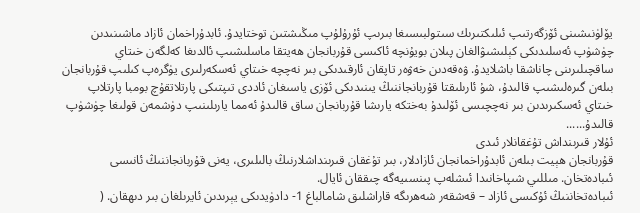يۆلۈنىشىنى ئۆزگەرتىپ ئىلىكتىرىك سىتولبىسىغا بىرىپ ئۇرۇلۇپ مىڭىشتىن توختايدۇ. ئابدۇراخمان ئازاد ماشىنىدىن چۈشۈپ ئەسلىدىكى كېلىشىۋالغان پىلان بويۇنچە ئاكىسى قۇربانجان ھەيتقا ماسلىشىپ ئالدىغا كەلگەن خىتاي ساقچىلىرىنى چاناشقا باشلايدۇ. ۋەقەدىن خەۋەر تاپقان ئارقىدىكى بىر نەچچە خىتاي ئەسكەرلىرى يۈگرەپ كىلىپ قۇربانجان بىلەن گىرەلىشىپ قالىدۇ، شۇ ئارىلىقتا قۇربانجاننىڭ يىنىدىكى ئۆزى ياسىغان ئاددى تىپتىكى پارتلاتقۇچ بومبا پارتلاپ خىتاي ئەسكىرىدىن بىر نەچچىسى ئۆلىدۇ بەختكە يارىشا قۇربانجان ساق قالىدۇ ئەمما يارىلىنىپ دۈشمەن قولىغا چۈشۈپ قالىدۇ......
ئۇلار قىرىنداش تۇغقانلار ئىدى
قۇربانجان ھېيت بىلەن ئابدۇراخمانجان ئازادلار، بىر تۇغقان قىرىنداشلارنىڭ بالىلىرى، يەنى قۇربانجاننىڭ ئانىسى ئىبادەتخان. مىللىي شىپاخانىدا ئىشلەپ پىنسىيەگە چىققان ئايال.
ئىبادەتخاننىڭ ئۇكىسى ئازاد – قەشقەر شەھرىگە قاراشلىق شامالباغ 1- دادۈيدىكى يېرىدىن ئايرىلغان بىر دىھقان. (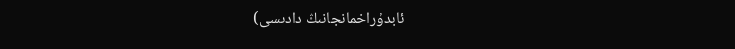ئابدۇراخمانجانىڭ دادىسى)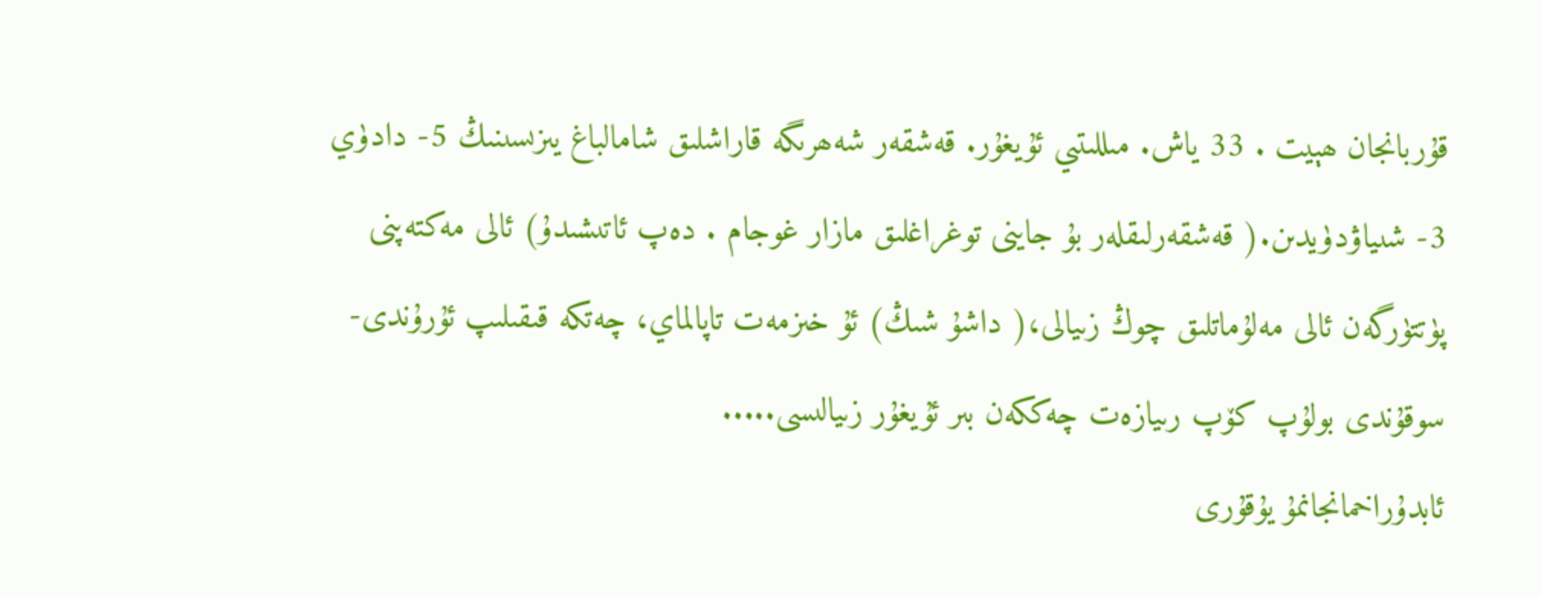قۇربانجان ھېيت . 33 ياش. مىللىتىي ئۇيغۇر. قەشقەر شەھرىگە قاراشلىق شامالباغ يىزىسىنىڭ 5- دادۈي 3- شىياۋدۈيدىن.( قەشقەرلىقلەر بۇ جاينى توغراغلىق مازار غوجام . دەپ ئاتىشىدۇ) ئالى مەكتەپنى پۈتتۈرگەن ئالى مەلۇماتلىق چوڭ زىيالى،( داشۇ شىڭ) ئۇ خىزمەت تاپالماي، چەتكە قىقىلىپ ئۇرۇندى- سوقۇندى بولۇپ كۆپ رىيازەت چەككەن بىر ئۇيغۇر زىيالىسى.....
ئابدۇراخمانجانمۇ يۇقۇرى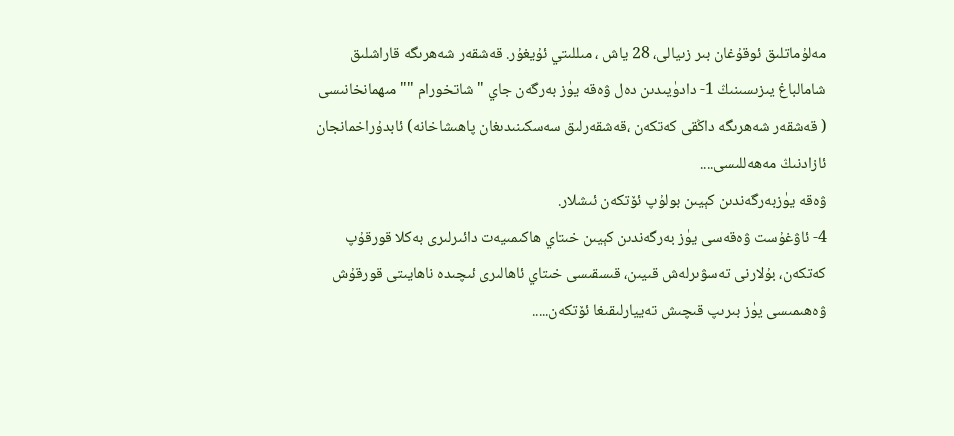مەلۇماتلىق ئوقۇغان بىر زىيالى، 28 ياش ، مىللىتي ئۇيغۇر. قەشقەر شەھرىگە قاراشلىق شامالباغ يىزىسىنىڭ 1- دادۈيىدىن دەل ۋەقە يۈز بەرگەن جاي " شاتخورام "" مىھمانخانىسى ( قەشقەر شەھرىگە داڭقى كەتكەن ،قەشقەرلىق سەسكىنىدىغان پاھىشاخانە) ئابدۇراخمانجان ئازادنىڭ مەھەللىسى....
ۋەقە يۈزبەرگەندىن كېيىن بولۇپ ئۆتكەن ئىشلار.
4- ئاۋغۇست ۋەقەسى يۈز بەرگەندىن كېيىن خىتاي ھاكىمىيەت دائىرلىرى بەكلا قورقۇپ كەتكەن، بۇلارنى تەسۋىرلەش قىيىن، قىسقىسى خىتاي ئاھالىرى ئىچىدە ناھايىتى قورقۇش ۋەھىمىسى يۈز بىرىپ قىچىش تەييارلىقىغا ئۆتكەن.....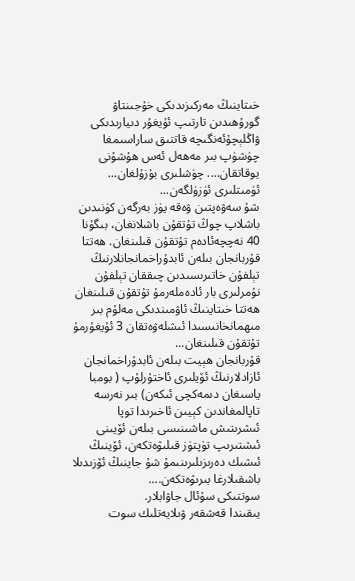خىتاينىڭ مەركىزىدىكى خۇجىنتاۋ گورۇھىدىن تارتىپ ئۇيغۇر دىيارىدىكى ۋاڭلېچۇئەنگىچە قاتتىق ساراسىمغا چۈشۈپ بىر مەھەل ئەس ھۇشۇنى يوقاتقان.... چۈشلىرى بۇزۇلغان... ئۈمىتلىرى ئۈزۈلگەن...
شۇ سەۋەپتىن ۋەقە يۈز بەرگەن كۈنىدىن باشلاپ چوڭ تۇتقۇن باشلانغان، بىگۇنا 40 نەچچەئادەم تۇتقۇن قىلىنغان. ھەتتا قۇربانجان بىلەن ئابدۇراخمانجانلارنىڭ تېلفۇن خاتىرىسىدىن چىققان تېلفۇن نۇمرلىرى بار ئادەملەرمۇ تۇتقۇن قىلىنغان ھەتتا خىتاينىڭ ئاۋمىندىكى مەلۇم بىر مىھمانخانىسىدا ئىشلەۋەتقان 3 ئۇيغۇرمۇ تۇتقۇن قىلىنغان...
قۇربانجان ھېيت بىلەن ئابدۇراخمانجان ئازادلارنىڭ ئۆيلىرى ئاختۇرلۇپ ( بومبا ياسىغان دىمەكچى ئىكەن) بىر نەرسە تاپالمغاندىن كېيىن ئاخىرىدا توپا ئىشرىتىش ماشىنىسى بىلەن ئۆيىنى ئىشتىرىپ تۈپتۈز قىلىۋەتكەن، ئۆينىڭ ئىشىك دەرىزىلىرىنىمۇ شۇ جاينىڭ ئۆزىدىلا باشقىلارغا بىرىۋەتكەن....
سوتتىكى سۇئال جاۋابلار.
يىقىندا قەشقەر ۋىلايەتلىك سوت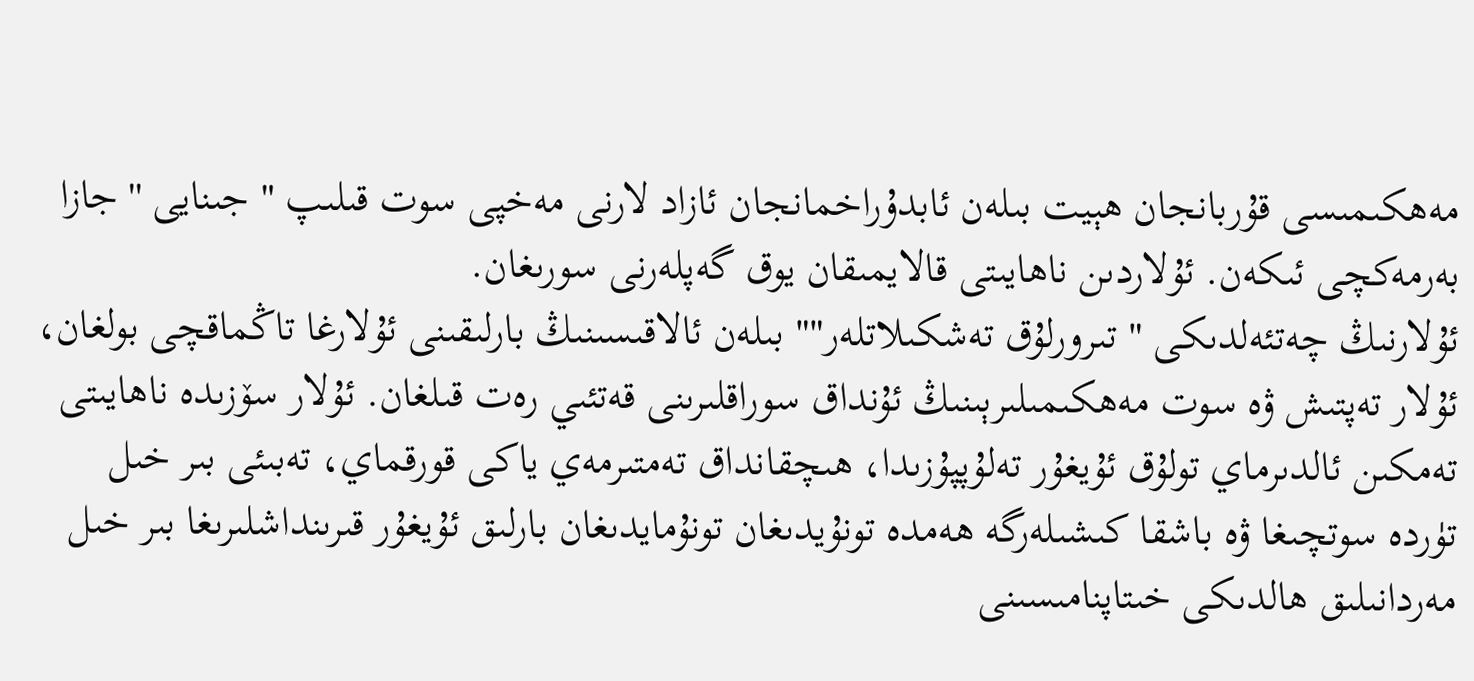مەھكىمىسى قۇربانجان ھېيت بىلەن ئابدۇراخمانجان ئازاد لارنى مەخپى سوت قىلىپ " جىنايى '' جازا بەرمەكچى ئىكەن. ئۇلاردىن ناھايىتى قالايمىقان يوق گەپلەرنى سورىغان.
ئۇلارنىڭ چەتئەلدىكى " تىرورلۇق تەشكىلاتلەر"" بىلەن ئالاقىسىنىڭ بارلىقىنى ئۇلارغا تاڭماقچى بولغان، ئۇلار تەپتىش ۋە سوت مەھكىمىلىرېىنىڭ ئۇنداق سوراقلىرىنى قەتئىي رەت قىلغان. ئۇلار سۆزىدە ناھايىتى تەمكىن ئالدىرماي تولۇق ئۇيغۇر تەلۇپپۇزىدا، ھىچقانداق تەمتىرمەي ياكى قورقماي، تەبىئى بىر خىل تۈردە سوتچىغا ۋە باشقا كىشىلەرگە ھەمدە تونۇيدىغان تونۇمايدىغان بارلىق ئۇيغۇر قىرىنداشلىرىغا بىر خىل مەردانىلىق ھالدىكى خىتاپنامىسىنى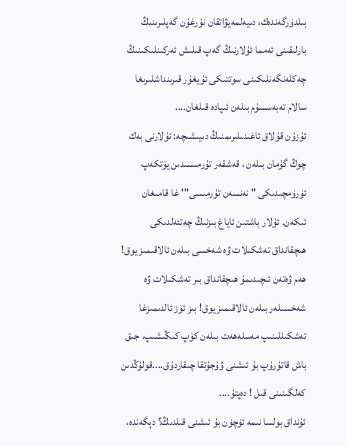بىلدۈرگەندەك، دىيەلمەيۋاتقان نۇرغۇن گەپلىرىنىڭ بارلىقىنى ئەمما ئۇلارنىڭ گەپ قىلىش ئەركىنلىكىنىڭ چەكلەنگەنلىكىنى سوتتىكى ئۇيغۇر قىرىنداشلىرىغا سالام تەبەسسۇم بىلەن ئىپادە قىلغان....
ئۇزۇن قۇلاق ئاغىنىلىرىمنىڭ دىيىشىچە: ئۇلارنى بەك چوڭ گۇمان بىلەن ، قەشقەر تۇرمىسىدىن يۆتكەپ ئۈرۈمچىدىكى " نەنسەن تۇرمىسى"' غا قامىغان ئىكەن. ئۇلار باشتىن ئاياغ بىزنىڭ چەتئەلدىكى ھىچقانداق تەشكىلات ۋە شەخسى بىلەن ئالاقىمىز يوق! ھەم ۋەتەن ئىچىدىمۇ ھىچقانداق بىر تەشكىلات ۋە شەخسىلەر بىلەن ئالاقىمىز يوق! بىز ئۆز ئالدىمىزغا تەشكىللىنىپ مەسلەھەت بىلەن كۆپ كىڭىشىپ، جىق باش قاتۇرۇپ بۇ ئىشنى ۋۇجۇتقا چىقاردۇق....قولۇڭدىن كەلگىنىنى قىل ! دەپتۇ....
ئۇنداق بولسا نىمە ئۈچۈن بۇ ئىشنى قىلدىڭ؟ دېگەندە،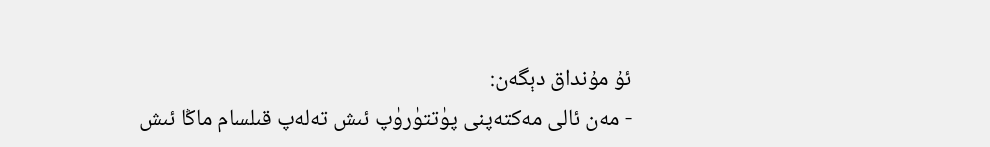ئۇ مۇنداق دېگەن:
- مەن ئالى مەكتەپنى پۈتتۈرۈپ ئىش تەلەپ قىلسام ماڭا ئىش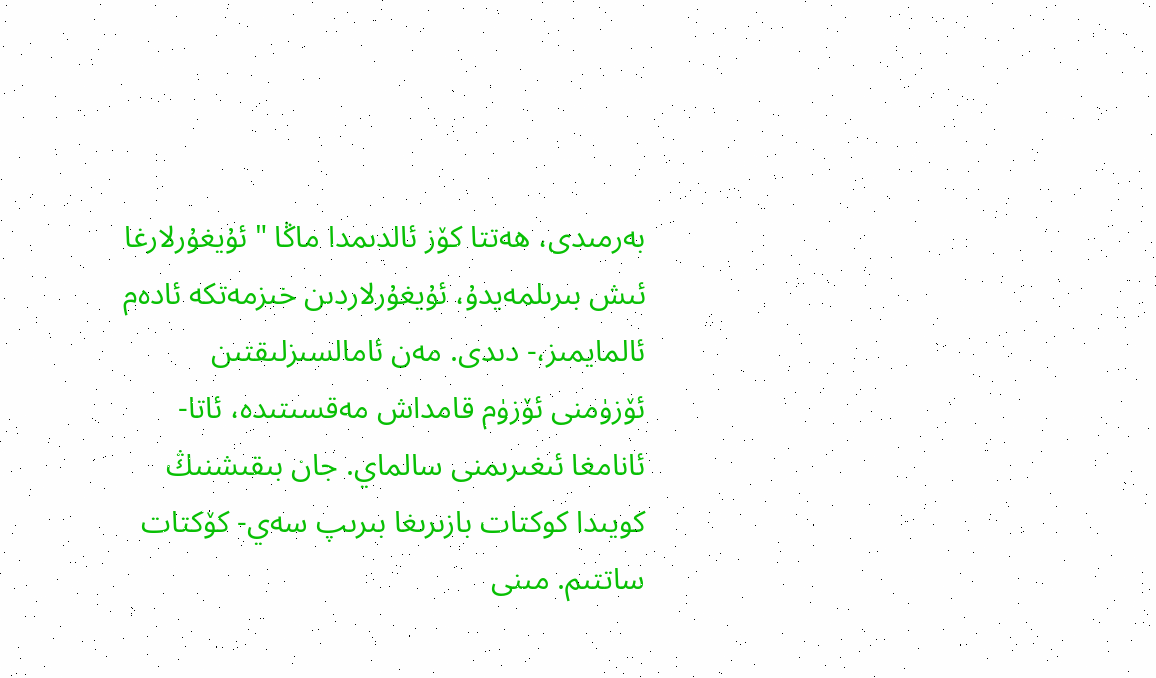بەرمىدى، ھەتتا كۆز ئالدىمدا ماڭا " ئۇيغۇرلارغا ئىش بىرىلمەيدۇ، ئۇيغۇرلاردىن خىزمەتكە ئادەم ئالمايمىز،- دىدى. مەن ئامالسىزلىقتىن ئۆزۈمنى ئۆزۈم قامداش مەقسىتىدە، ئاتا- ئانامغا ئىغىرىمنى سالماي. جان بىقىشنىڭ كويىدا كوكتات بازىرىغا بىرىپ سەي- كۆكتات ساتتىم. مىنى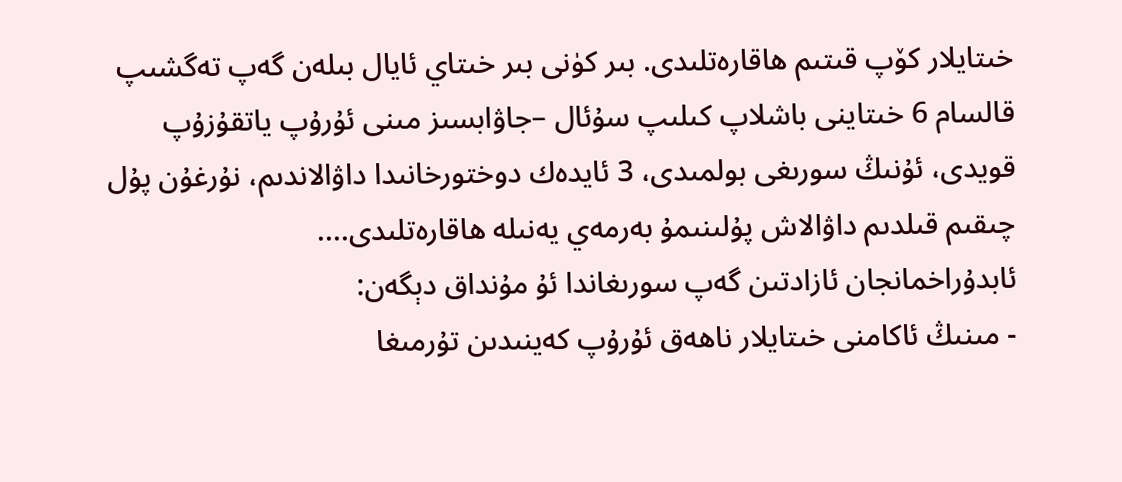خىتايلار كۆپ قىتىم ھاقارەتلىدى. بىر كۈنى بىر خىتاي ئايال بىلەن گەپ تەگشىپ قالسام 6 خىتاينى باشلاپ كىلىپ سۇئال –جاۋابسىز مىنى ئۇرۇپ ياتقۇزۇپ قويدى، ئۇنىڭ سورىغى بولمىدى، 3 ئايدەك دوختورخانىدا داۋالاندىم، نۇرغۇن پۇل چىقىم قىلدىم داۋالاش پۇلىنىمۇ بەرمەي يەنىلە ھاقارەتلىدى....
ئابدۇراخمانجان ئازادتىن گەپ سورىغاندا ئۇ مۇنداق دېگەن:
- مىنىڭ ئاكامنى خىتايلار ناھەق ئۇرۇپ كەينىدىن تۇرمىغا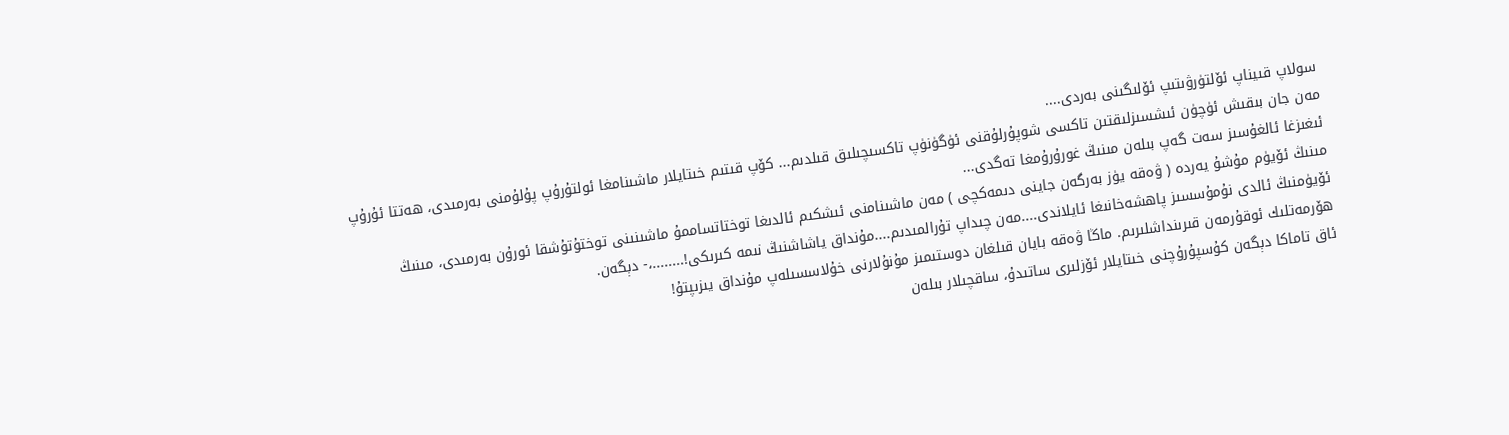سولاپ قىيناپ ئۆلتۈرۋىتىپ ئۆلىگىنى بەردى....
مەن جان بىقىش ئۈچۈن ئىشسىزلىقتىن تاكسى شوپۇرلۇقنى ئۈگۈنۈپ تاكسىچىلىق قىلدىم... كۆپ قىتىم خىتايلار ماشىنامغا ئولتۇرۇپ پۇلۇمنى بەرمىدى، ھەتتا ئۇرۇپ ئىغىزغا ئالغۇسىز سەت گەپ بىلەن مىنىڭ غورۇرۇمغا تەگدى...
مىنىڭ ئۆيۈم مۇشۇ يەردە ( ۋەقە يۈز بەرگەن جاينى دىمەكچى ) مەن ماشىنامنى ئىشكىم ئالدىغا توختاتساممۇ ماشىنىنى توختۇتۇشقا ئورۇن بەرمىدى، مىنىڭ ئۆيۈمنىڭ ئالدى نۇمۇسسىز پاھشەخانىغا ئايلاندى....مەن چىداپ تۇرالمىدىم....مۇنداق ياشاشنىڭ نىمە كىرىكى!........،- دېگەن.
ھۆرمەتلىك ئوقۇرمەن قىرىنداشلىرىم. ماڭا ۋەقە بايان قىلغان دوستىمىز مۇنۇلارنى خۇلاسسىلەپ مۇنداق يىزىپتۇ!
ئاق تاماكا دېگەن كۇسپۇرۇچنى خىتايلار ئۆزلىرى ساتىدۇ، ساقچىلار بىلەن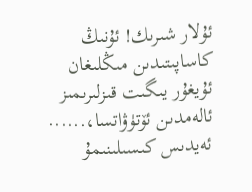ئۇلار شىرىك! ئۇنىڭ كاساپىتىدىن مىڭلىغان ئۇيغۇر يىگىت قىزلىرىمىز ئالەمدىن ئۆتۈۋاتسا،......
ئەيدىس كىسىلىنىمۇ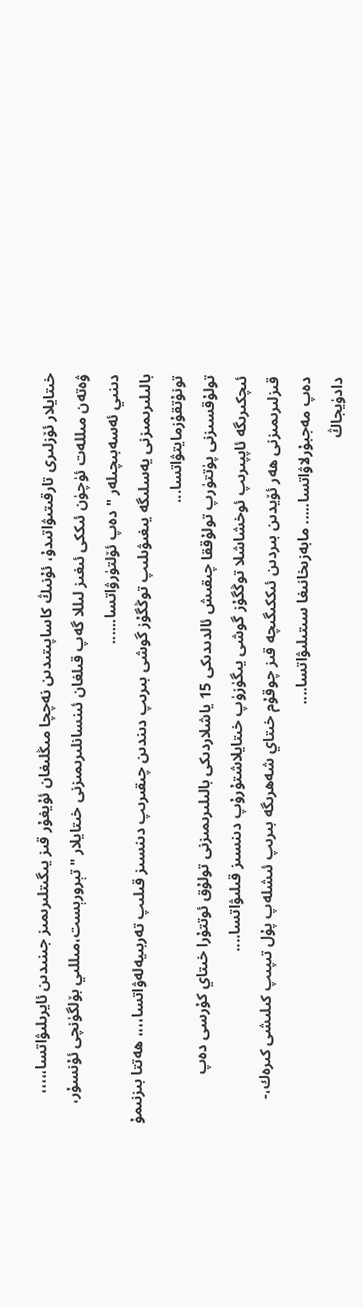خىتايلار ئۆزلىرى تارقىتىۋاتىدۇ، ئۇنىڭ كاساپىتىدىن نەچچا مىڭلىغان ئۇيغۇر قىز يىگىتلىرىمىز جىنىدىن ئايرىلىۋاتسا،،،،،
ۋەتەن مىللەت ئۈچۈن ئىككى ئىغىز لىللا گەپ قىلغان ئىنسانلىرىمىزنى خىتايلار " تېرورېست،مىللىي بۆلگۈنچى ئۇنسۇر، دىنىي ئەسەبىچىلەر " دەپ ئۆلتۈرۋاتسا......
بالىلىرىمىزنى يەسلىگە يىغىۋىلىپ توڭگۇز گوشى بىرىپ دىندىن چىقىرىپ دىنسىز قىلىپ تەربىيەلەۋاتسا،،،، ھەتتا بىزنىمۇ تونۇتقۇزمايتۋاتسا...
تولۇقسىزنى پۈتتۈرپ تولۇققا چىقىش ئالدىدىكى 15 ياشلاردىكى بالىلىرىمىزنى تولۇق ئوتتۇرا خىتاي كۇرسى دەپ ئىچكىرىگە ئاپپىرىپ ئوخشاشلا توڭگۇز گوشى يىگۈزۈپ خىتايلاشتۇرۇپ دىنسىز قىلىۋاتسا....
قىزلىرىمىزنى ھەر ئۆيدىن بىردىن ئىككىگىچە قىز چوقۇم خىتاي شەھرىگە بىرىپ ئىشلەپ پۇل تىپىپ كىلىشى كىرەك،- دەپ مەجبۇرلاۋاتسا..... مابەزىخانىغا سىتىلىۋاتسا....
دادۈيجاڭ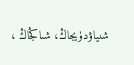شىياۋدۈيجاڭ، شىاڭجاڭ ،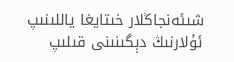شىئەنجاڭلار خىتايغا ياللىنىپ ئۇلارنىڭ دېگىنىنى قىلىپ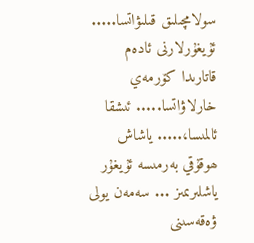سولامچىلىق قىلىۋاتسا.....
ئۇيغۇرلارنى ئادەم قاتارىدا كۆرمەي خارلاۋاتسا..... ئىشقا ئالمىسا،..... ياشاش ھوقۇقي بەرمىسە ئۇيغۇر ياشلىرىمىز ... سەمەن يولى ۋەقەسىنى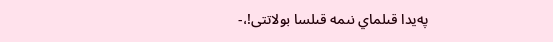پەيدا قىلماي نىمە قىلسا بولاتتى!،-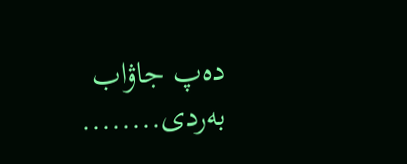دەپ جاۋاب بەردى........